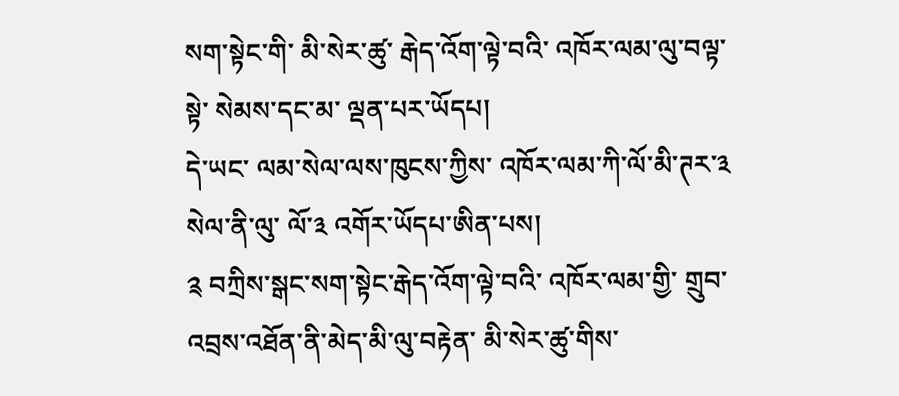སག་སྟེང་གི་ མི་སེར་ཚུ་ རྒེད་འོག་ལྟེ་བའི་ འཁོར་ལམ་ལུ་བལྟ་སྟེ་ སེམས་དང་མ་ ལྡན་པར་ཡོདཔ།
དེ་ཡང་ ལམ་སེལ་ལས་ཁུངས་ཀྱིས་ འཁོར་ལམ་ཀི་ལོ་མི་ཊར་༣ སེལ་ནི་ལུ་ ལོ་༣ འགོར་ཡོདཔ་ཨིན་པས།
༉ བཀྲིས་སྒང་སག་སྟེང་རྒེད་འོག་ལྟེ་བའི་ འཁོར་ལམ་གྱི་ གྲུབ་འབྲས་འཐོན་ནི་མེད་མི་ལུ་བརྟེན་ མི་སེར་ཚུ་གིས་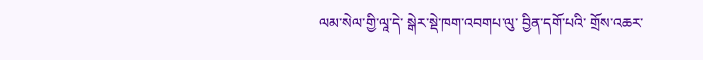ལམ་སེལ་གྱི་ལཱ་དེ་ སྒེར་སྡེ་ཁག་འབགཔ་ལུ་ བྱིན་དགོ་པའི་ གྲོས་འཆར་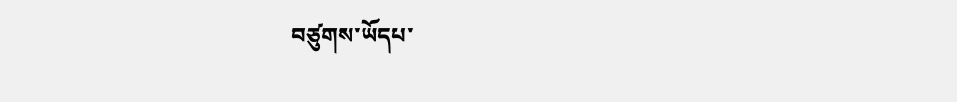བཙུགས་ཡོདཔ་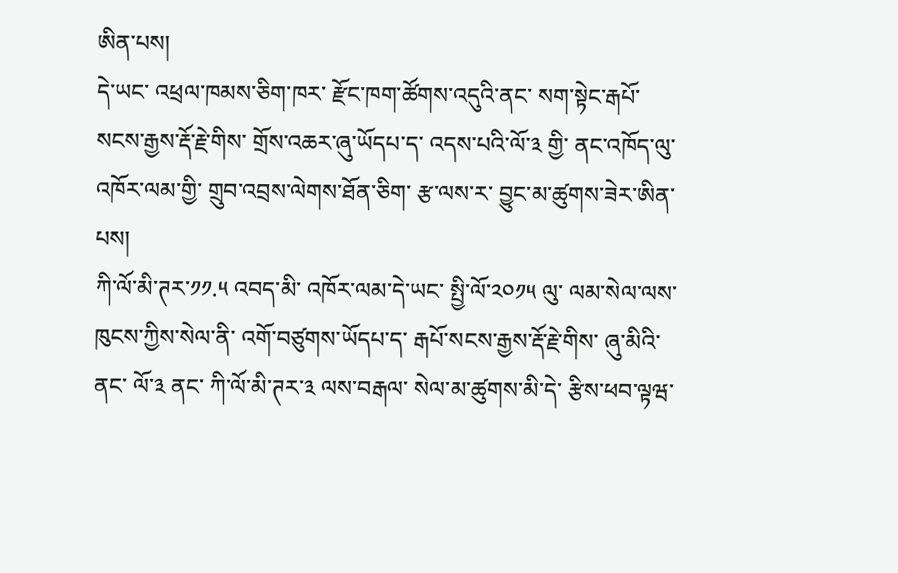ཨིན་པས།
དེ་ཡང་ འཕྲལ་ཁམས་ཅིག་ཁར་ རྫོང་ཁག་ཚོགས་འདུའི་ནང་ སག་སྟེང་རྒཔོ་ སངས་རྒྱས་རྡོ་རྗེ་གིས་ གྲོས་འཆར་ཞུ་ཡོདཔ་ད་ འདས་པའི་ལོ་༣ གྱི་ ནང་འཁོད་ལུ་ འཁོར་ལམ་གྱི་ གྲུབ་འབྲས་ལེགས་ཐོན་ཅིག་ རྩ་ལས་ར་ བྱུང་མ་ཚུགས་ཟེར་ཨིན་པས།
ཀི་ལོ་མི་ཊར་༡༡.༥ འབད་མི་ འཁོར་ལམ་དེ་ཡང་ སྤྱི་ལོ་༢༠༡༥ ལུ་ ལམ་སེལ་ལས་ཁུངས་ཀྱིས་སེལ་ནི་ འགོ་བཙུགས་ཡོདཔ་ད་ རྒཔོ་སངས་རྒྱས་རྡོ་རྗེ་གིས་ ཞུ་མིའི་ནང་ ལོ་༣ ནང་ ཀི་ལོ་མི་ཊར་༣ ལས་བརྒལ་ སེལ་མ་ཚུགས་མི་དེ་ རྩིས་ཕབ་ལྟཝ་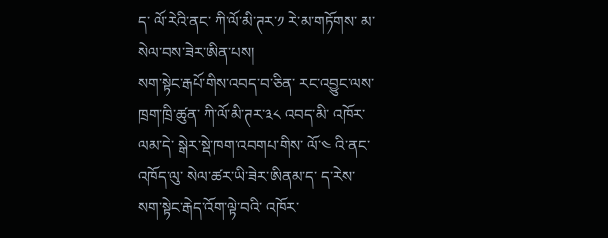ད་ ལོ་རེའི་ནང་ ཀི་ལོ་མི་ཊར་༡ རེ་མ་གཏོགས་ མ་སེལ་བས་ཟེར་ཨིན་པས།
སག་སྟེང་རྒཔོ་གིས་འབད་བ་ཅིན་ རང་འབྱུང་ལས་ ཁྲག་ཁྲི་ཚུན་ ཀི་ལོ་མི་ཊར་༣༨ འབད་མི་ འཁོར་ལམ་དེ་ སྒེར་སྡེ་ཁག་འབགཔ་གིས་ ལོ་༤ འི་ནང་འཁོད་ལུ་ སེལ་ཚར་ཡི་ཟེར་ཨིནམ་ད་ ད་རེས་ སག་སྟེང་རྒེད་འོག་ལྟེ་བའི་ འཁོར་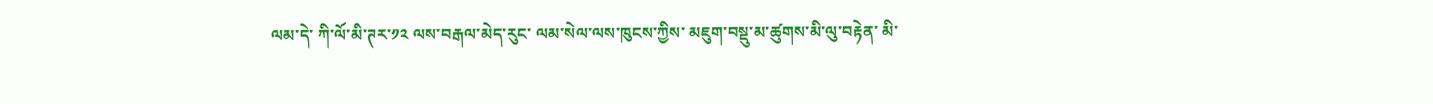ལམ་དེ་ ཀི་ལོ་མི་ཊར་༡༢ ལས་བརྒལ་མེད་རུང་ ལམ་སེལ་ལས་ཁུངས་ཀྱིས་ མཇུག་བསྡུ་མ་ཚུགས་མི་ལུ་བརྟེན་ མི་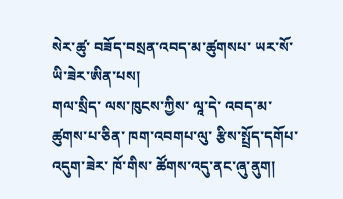སེར་ཚུ་ བཟོད་བསྲན་འབད་མ་ཚུགསཔ་ ཡར་སོ་ཡི་ཟེར་ཨིན་པས།
གལ་སྲིད་ ལས་ཁུངས་ཀྱིས་ ལཱ་དེ་ འབད་མ་ཚུགས་པ་ཅིན་ ཁག་འབགཔ་ལུ་ རྩིས་སྤྲོད་དགོཔ་འདུག་ཟེར་ ཁོ་གིས་ ཚོགས་འདུ་ནང་ཞུ་ནུག།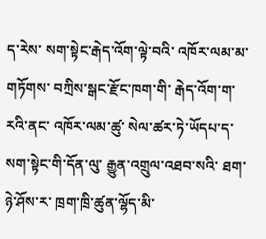ད་རེས་ སག་སྟེང་རྒེད་འོག་ལྟེ་བའི་ འཁོར་ལམ་མ་གཏོགས་ བཀྲིས་སྒང་རྫོང་ཁག་གི་ རྒེད་འོག་ག་རའི་ནང་ འཁོར་ལམ་ཚུ་ སེལ་ཚར་ཏེ་ཡོདཔ་ད་ སག་སྟེང་གི་དོན་ལུ་ རྒྱུན་འགྲུལ་འཐབ་སའི་ ཐག་ཉེ་ཤོས་ར་ ཁྲག་ཁྲི་ཚུན་ལྷོད་མི་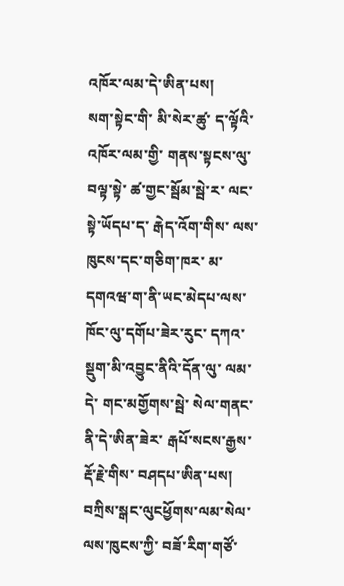འཁོར་ལམ་དེ་ཨིན་པས།
སག་སྟེང་གི་ མི་སེར་ཚུ་ ད་ལྟོའི་ འཁོར་ལམ་གྱི་ གནས་སྟངས་ལུ་བལྟ་སྟེ་ ཚ་གྱང་སྦོམ་སྦེ་ར་ ལང་སྟེ་ཡོདཔ་ད་ རྒེད་འོག་གིས་ ལས་ཁུངས་དང་གཅིག་ཁར་ མ་དགའཝ་ག་ནི་ཡང་མེདཔ་ལས་ ཁོང་ལུ་དགོཔ་ཟེར་རུང་ དཀའ་སྡུག་མི་འབྱུང་ནིའི་དོན་ལུ་ ལམ་དེ་ གང་མགྱོགས་སྦེ་ སེལ་གནང་ནི་དེ་ཨིན་ཟེར་ རྒཔོ་སངས་རྒྱས་རྡོ་རྗེ་གིས་ བཤདཔ་ཨིན་པས།
བཀྲིས་སྒང་ལུངཕྱོགས་ལམ་སེལ་ལས་ཁུངས་ཀྱི་ བཟོ་རིག་གཙོ་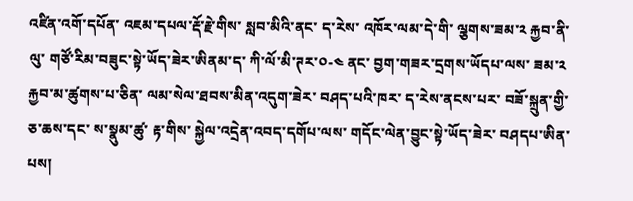འཛིན་འགོ་དཔོན་ འཇམ་དཔལ་རྡོ་རྗེ་གིས་ སླབ་མིའི་ནང་ ད་རེས་ འཁོར་ལམ་དེ་གི་ ལྕགས་ཟམ་༢ རྐྱབ་ནི་ལུ་ གཙོ་རིམ་བཟུང་སྟེ་ཡོད་ཟེར་ཨིནམ་ད་ ཀི་ལོ་མི་ཊར་༠-༤ ནང་ བྱག་གཟར་དྲགས་ཡོདཔ་ལས་ ཟམ་༢ རྐྱབ་མ་ཚུགས་པ་ཅིན་ ལམ་སེལ་ཐབས་མིན་འདུག་ཟེར་ བཤད་པའི་ཁར་ ད་རེས་ནངས་པར་ བཟོ་སྐྲུན་གྱི་ ཅ་ཆས་དང་ ས་སྣུམ་ཚུ་ རྟ་གིས་ སྐྱེལ་འདྲེན་འབད་དགོཔ་ལས་ གདོང་ལེན་བྱུང་སྟེ་ཡོད་ཟེར་ བཤདཔ་ཨིན་པས།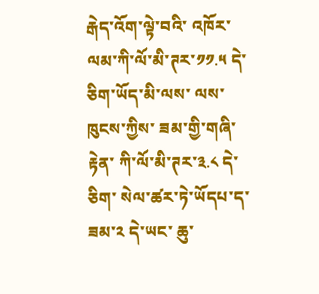རྒེད་འོག་ལྟེ་བའི་ འཁོར་ལམ་ཀི་ལོ་མི་ཊར་༡༡.༥ དེ་ཅིག་ཡོད་མི་ལས་ ལས་ཁུངས་ཀྱིས་ ཟམ་གྱི་གཞི་རྟེན་ ཀི་ལོ་མི་ཊར་༣.༨ དེ་ཅིག་ སེལ་ཚར་ཏེ་ཡོདཔ་ད་ ཟམ་༢ དེ་ཡང་ ཆུ་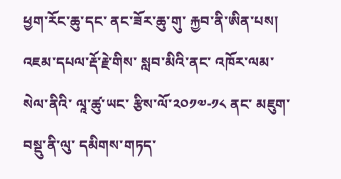ཕྱག་རོང་ཆུ་དང་ ནང་ཟོར་ཆུ་གུ་ རྐྱབ་ནི་ཨིན་པས།
འཇམ་དཔལ་རྡོ་རྗེ་གིས་ སླབ་མིའི་ནང་ འཁོར་ལམ་སེལ་ནིའི་ ལཱ་ཚུ་ཡང་ རྩིས་ལོ་༢༠༡༧-༡༨ ནང་ མཇུག་བསྡུ་ནི་ལུ་ དམིགས་གཏད་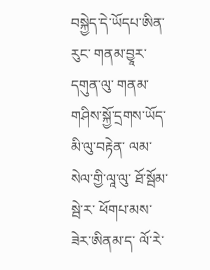བསྐྱེད་དེ་ཡོདཔ་ཨིན་རུང་ གནམ་བྱཱར་དགུན་ལུ་ གནམ་གཤིས་སྐྱོ་དྲགས་ཡོད་མི་ལུ་བརྟེན་ ལམ་སེལ་གྱི་ལཱ་ལུ་ ཐོ་སྦོམ་སྦེ་ར་ ཕོགཔ་མས་ཟེར་ཨིནམ་ད་ ལོ་རེ་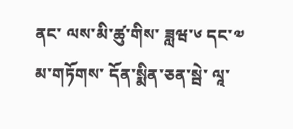ནང་ ལས་མི་ཚུ་གིས་ ཟླཝ་༦ དང་༧ མ་གཏོགས་ དོན་སྨིན་ཅན་སྦེ་ ལཱ་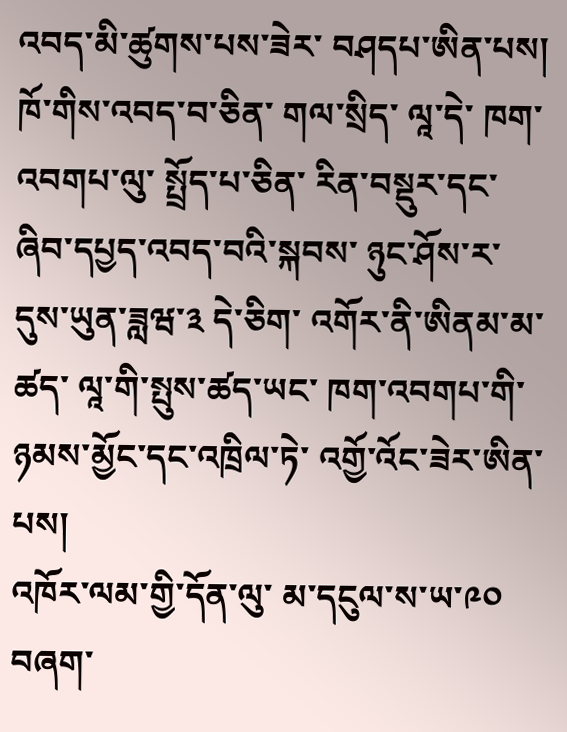འབད་མི་ཚུགས་པས་ཟེར་ བཤདཔ་ཨིན་པས།
ཁོ་གིས་འབད་བ་ཅིན་ གལ་སྲིད་ ལཱ་དེ་ ཁག་འབགཔ་ལུ་ སྤྲོད་པ་ཅིན་ རིན་བསྡུར་དང་ ཞིབ་དཔྱད་འབད་བའི་སྐབས་ ཉུང་ཤོས་ར་ དུས་ཡུན་ཟླཝ་༣ དེ་ཅིག་ འགོར་ནི་ཨིནམ་མ་ཚད་ ལཱ་གི་སྤུས་ཚད་ཡང་ ཁག་འབགཔ་གི་ ཉམས་མྱོང་དང་འཁྲིལ་ཏེ་ འགྱོ་འོང་ཟེར་ཨིན་པས།
འཁོར་ལམ་གྱི་དོན་ལུ་ མ་དངུལ་ས་ཡ་༩༠ བཞག་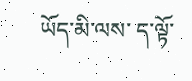ཡོད་མི་ལས་ ད་ལྟོ་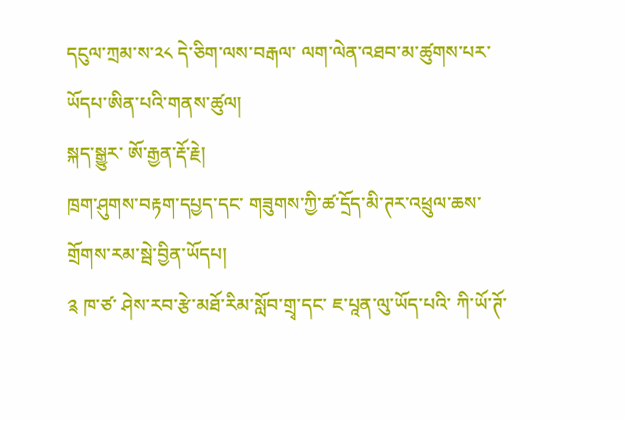དངུལ་ཀྲམ་ས་༢༨ དེ་ཅིག་ལས་བརྒལ་ ལག་ལེན་འཐབ་མ་ཚུགས་པར་ཡོདཔ་ཨིན་པའི་གནས་ཚུལ།
སྐད་སྒྱུར་ ཨོ་རྒྱན་རྡོ་རྗེ།
ཁྲག་ཤུགས་བརྟག་དཔྱད་དང་ གཟུགས་ཀྱི་ཚ་དྲོད་མི་ཊར་འཕྲུལ་ཆས་ གྲོགས་རམ་སྦེ་བྱིན་ཡོདཔ།
༉ ཁ་ཙ་ ཤེས་རབ་རྩེ་མཐོ་རིམ་སློབ་གྲྭ་དང་ ཇ་པཱན་ལུ་ཡོད་པའི་ ཀི་ཡོ་ཊོ་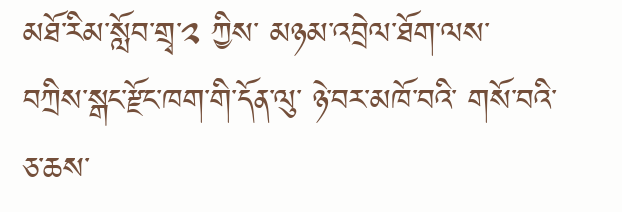མཐོ་རིམ་སློབ་གྲྭ་༢ ཀྱིས་ མཉམ་འབྲེལ་ཐོག་ལས་ བཀྲིས་སྒང་རྫོང་ཁག་གི་དོན་ལུ་ ཉེ་བར་མཁོ་བའི་ གསོ་བའི་ཅ་ཆས་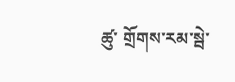ཚུ་ གྲོགས་རམ་སྦེ་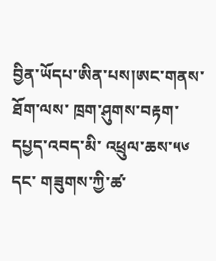བྱིན་ཡོདཔ་ཨིན་པས།ཨང་གནས་ཐོག་ལས་ ཁྲག་ཤུགས་བརྟག་དཔྱད་འབད་མི་ འཕྲུལ་ཆས་༥༦ དང་ གཟུགས་ཀྱི་ཚ་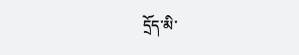དྲོད་མི་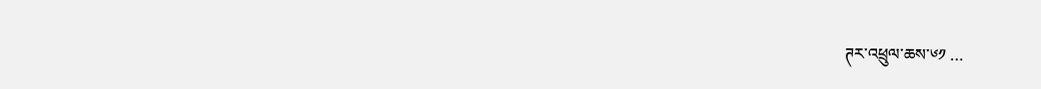ཊར་འཕྲུལ་ཆས་༦༡ …